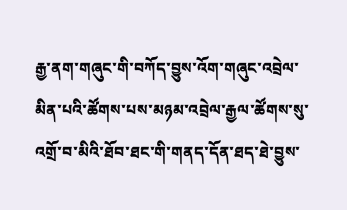རྒྱ་ནག་གཞུང་གི་བཀོད་བྱུས་འོག་གཞུང་འབྲེལ་མིན་པའི་ཚོགས་པས་མཉམ་འབྲེལ་རྒྱལ་ཚོགས་སུ་འགྲོ་བ་མིའི་ཐོབ་ཐང་གི་གནད་དོན་ཐད་ཐེ་བྱུས་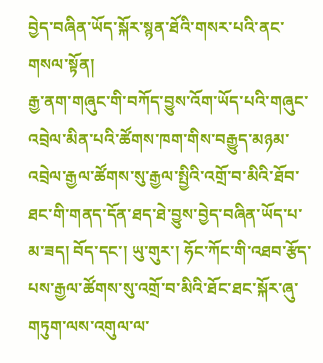བྱེད་བཞིན་ཡོད་སྐོར་སྙན་ཐོའི་གསར་པའི་ནང་གསལ་སྟོན།
རྒྱ་ནག་གཞུང་གི་བཀོད་བྱུས་འོག་ཡོད་པའི་གཞུང་འབྲེལ་མིན་པའི་ཚོགས་ཁག་གིས་བརྒྱུད་མཉམ་འབྲེལ་རྒྱལ་ཚོགས་སུ་རྒྱལ་སྤྱིའི་འགྲོ་བ་མིའི་ཐོབ་ཐང་གི་གནད་དོན་ཐད་ཐེ་བྱུས་བྱེད་བཞིན་ཡོད་པ་མ་ཟད། བོད་དང་། ཡུ་གུར་། ཧོང་ཀོང་གི་འཐབ་རྩོད་པས་རྒྱལ་ཚོགས་སུ་འགྲོ་བ་མིའི་ཐོང་ཐང་སྐོར་ཞུ་གཏུག་ལས་འགུལ་ལ་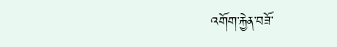འགོག་རྐྱེན་བཟོ་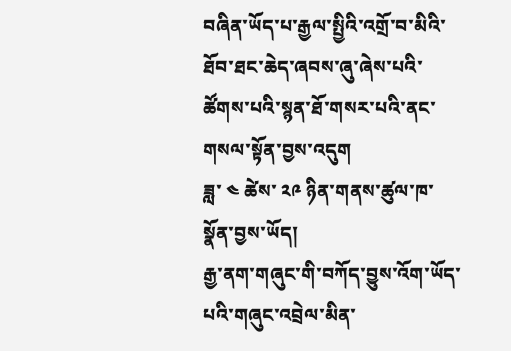བཞིན་ཡོད་པ་རྒྱལ་སྤྱིའི་འགྲོ་བ་མིའི་ཐོབ་ཐང་ཆེད་ཞབས་ཞུ་ཞེས་པའི་ཚོགས་པའི་སྙན་ཐོ་གསར་པའི་ནང་གསལ་སྟོན་བྱས་འདུག
ཟླ་ ༤ ཚེས་ ༢༩ ཉིན་གནས་ཚུལ་ཁ་སྣོན་བྱས་ཡོད།
རྒྱ་ནག་གཞུང་གི་བཀོད་བྱུས་འོག་ཡོད་པའི་གཞུང་འབྲེལ་མིན་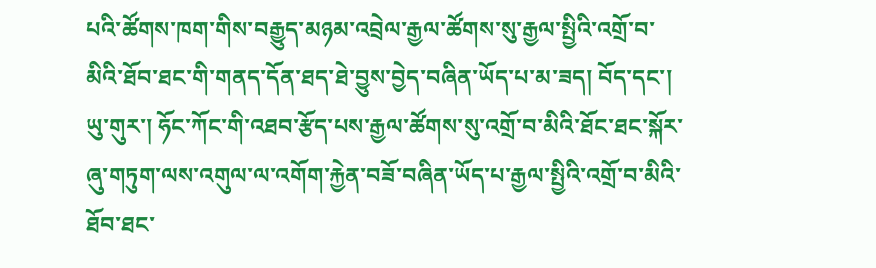པའི་ཚོགས་ཁག་གིས་བརྒྱུད་མཉམ་འབྲེལ་རྒྱལ་ཚོགས་སུ་རྒྱལ་སྤྱིའི་འགྲོ་བ་མིའི་ཐོབ་ཐང་གི་གནད་དོན་ཐད་ཐེ་བྱུས་བྱེད་བཞིན་ཡོད་པ་མ་ཟད། བོད་དང་། ཡུ་གུར་། ཧོང་ཀོང་གི་འཐབ་རྩོད་པས་རྒྱལ་ཚོགས་སུ་འགྲོ་བ་མིའི་ཐོང་ཐང་སྐོར་ཞུ་གཏུག་ལས་འགུལ་ལ་འགོག་རྐྱེན་བཟོ་བཞིན་ཡོད་པ་རྒྱལ་སྤྱིའི་འགྲོ་བ་མིའི་ཐོབ་ཐང་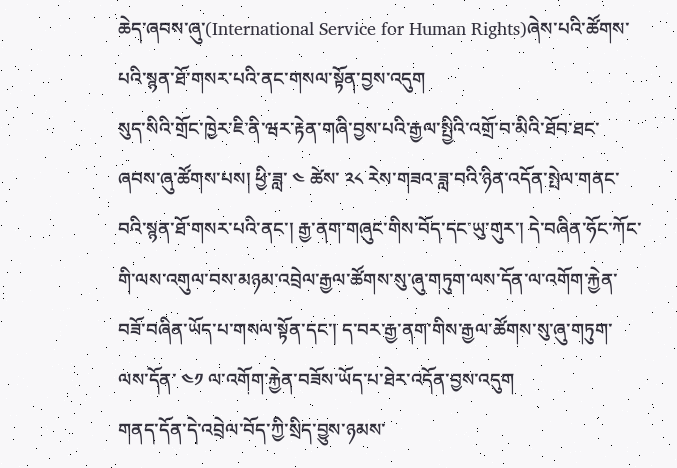ཆེད་ཞབས་ཞུ་(International Service for Human Rights)ཞེས་པའི་ཚོགས་པའི་སྙན་ཐོ་གསར་པའི་ནང་གསལ་སྟོན་བྱས་འདུག
སུད་སིའི་གྲོང་ཁྱེར་ཇི་ནི་ཝར་རྟེན་གཞི་བྱས་པའི་རྒྱལ་སྤྱིའི་འགྲོ་བ་མིའི་ཐོབ་ཐང་ཞབས་ཞུ་ཚོགས་པས། ཕྱི་ཟླ་ ༤ ཚེས་ ༢༨ རེས་གཟའ་ཟླ་བའི་ཉིན་འདོན་སྤེལ་གནང་བའི་སྙན་ཐོ་གསར་པའི་ནང་། རྒྱ་ནག་གཞུང་གིས་བོད་དང་ཡུ་གུར་། དེ་བཞིན་ཧོང་ཀོང་གི་ལས་འགུལ་བས་མཉམ་འབྲེལ་རྒྱལ་ཚོགས་སུ་ཞུ་གཏུག་ལས་དོན་ལ་འགོག་རྐྱེན་བཟོ་བཞིན་ཡོད་པ་གསལ་སྟོན་དང་། ད་བར་རྒྱ་ནག་གིས་རྒྱལ་ཚོགས་སུ་ཞུ་གཏུག་ལས་དོན་ ༤༡ ལ་འགོག་རྐྱེན་བཟོས་ཡོད་པ་ཐེར་འདོན་བྱས་འདུག
གནད་དོན་དེ་འབྲེལ་བོད་ཀྱི་སྲིད་བྱུས་ཉམས་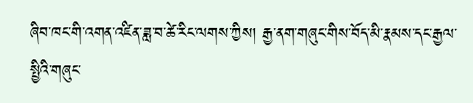ཞིབ་ཁང་གི་འགན་འཛིན་ཟླ་བ་ཚེ་རིང་ལགས་ཀྱིས། རྒྱ་ནག་གཞུང་གིས་བོད་མི་རྣམས་དང་རྒྱལ་སྤྱིའི་གཞུང་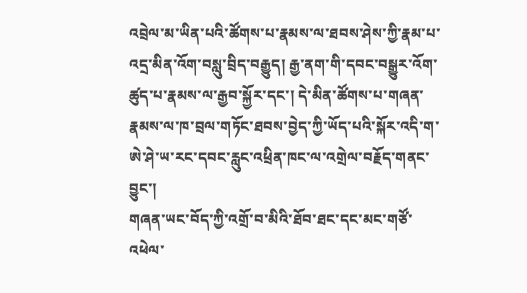འབྲེལ་མ་ཡིན་པའི་ཚོགས་པ་རྣམས་ལ་ཐབས་ཤེས་ཀྱི་རྣམ་པ་འདྲ་མིན་འོག་བསླུ་བྲིད་བརྒྱུད། རྒྱ་ནག་གི་དབང་བསྒྱུར་འོག་ཚུད་པ་རྣམས་ལ་རྒྱབ་སྐྱོར་དང་། དེ་མིན་ཚོགས་པ་གཞན་རྣམས་ལ་ཁ་བྲལ་གཏོང་ཐབས་བྱེད་ཀྱི་ཡོད་པའི་སྐོར་འདི་ག་ཨེ་ཤེ་ཡ་རང་དབང་རླུང་འཕྲིན་ཁང་ལ་འགྲེལ་བརྗོད་གནང་བྱུང་།
གཞན་ཡང་བོད་ཀྱི་འགྲོ་བ་མིའི་ཐོབ་ཐང་དང་མང་གཙོ་འཕེལ་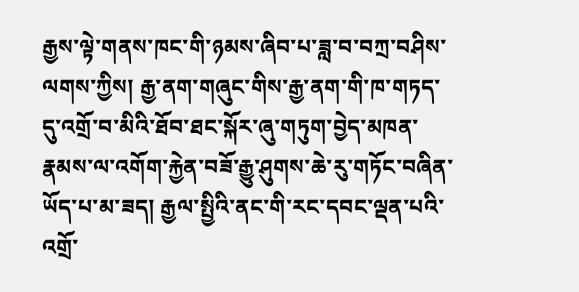རྒྱས་ལྟེ་གནས་ཁང་གི་ཉམས་ཞིབ་པ་ཟླ་བ་བཀྲ་བཤིས་ལགས་ཀྱིས། རྒྱ་ནག་གཞུང་གིས་རྒྱ་ནག་གི་ཁ་གཏད་དུ་འགྲོ་བ་མིའི་ཐོབ་ཐང་སྐོར་ཞུ་གཏུག་བྱེད་མཁན་རྣམས་ལ་འགོག་རྐྱེན་བཟོ་རྒྱུ་ཤུགས་ཆེ་རུ་གཏོང་བཞིན་ཡོད་པ་མ་ཟད། རྒྱལ་སྤྱིའི་ནང་གི་རང་དབང་ལྡན་པའི་འགྲོ་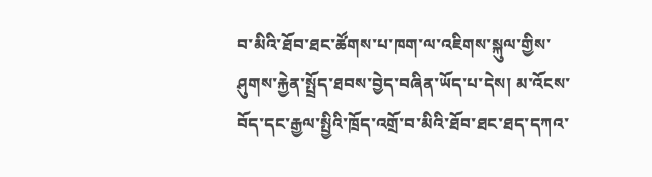བ་མིའི་ཐོབ་ཐང་ཚོགས་པ་ཁག་ལ་འཇིགས་སྐུལ་གྱིས་ཤུགས་རྐྱེན་སྤྲོད་ཐབས་བྱེད་བཞིན་ཡོད་པ་དེས། མ་འོངས་བོད་དང་རྒྱལ་སྤྱིའི་ཁྲོད་འགྲོ་བ་མིའི་ཐོབ་ཐང་ཐད་དཀའ་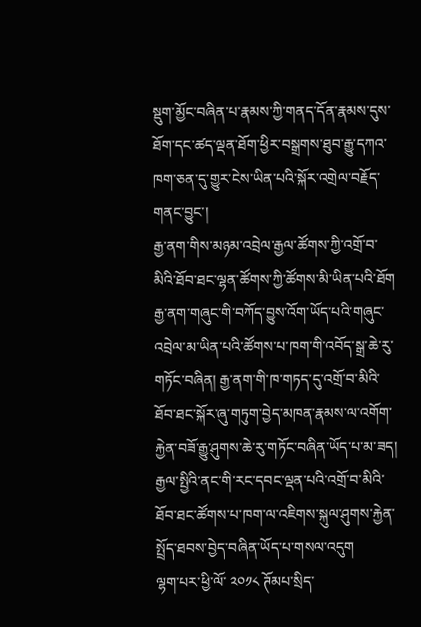སྡུག་མྱོང་བཞིན་པ་རྣམས་ཀྱི་གནད་དོན་རྣམས་དུས་ཐོག་དང་ཚད་ལྡན་ཐོག་ཕྱིར་བསྒྲགས་ཐུབ་རྒྱུ་དཀའ་ཁག་ཅན་དུ་གྱུར་ངེས་ཡིན་པའི་སྐོར་འགྲེལ་བརྗོད་གནང་བྱུང་།
རྒྱ་ནག་གིས་མཉམ་འབྲེལ་རྒྱལ་ཚོགས་ཀྱི་འགྲོ་བ་མིའི་ཐོབ་ཐང་ལྷན་ཚོགས་ཀྱི་ཚོགས་མི་ཡིན་པའི་ཐོག རྒྱ་ནག་གཞུང་གི་བཀོད་བྱུས་འོག་ཡོད་པའི་གཞུང་འབྲེལ་མ་ཡིན་པའི་ཚོགས་པ་ཁག་གི་འབོད་སྒྲ་ཆེ་རུ་གཏོང་བཞིན། རྒྱ་ནག་གི་ཁ་གཏད་དུ་འགྲོ་བ་མིའི་ཐོབ་ཐང་སྐོར་ཞུ་གཏུག་བྱེད་མཁན་རྣམས་ལ་འགོག་རྐྱེན་བཟོ་རྒྱུ་ཤུགས་ཆེ་རུ་གཏོང་བཞིན་ཡོད་པ་མ་ཟད། རྒྱལ་སྤྱིའི་ནང་གི་རང་དབང་ལྡན་པའི་འགྲོ་བ་མིའི་ཐོབ་ཐང་ཚོགས་པ་ཁག་ལ་འཇིགས་སྐུལ་ཤུགས་རྐྱེན་སྤྲོད་ཐབས་བྱེད་བཞིན་ཡོད་པ་གསལ་འདུག
ལྷག་པར་ཕྱི་ལོ་ ༢༠༡༨ ཊོམཔ་སྲིད་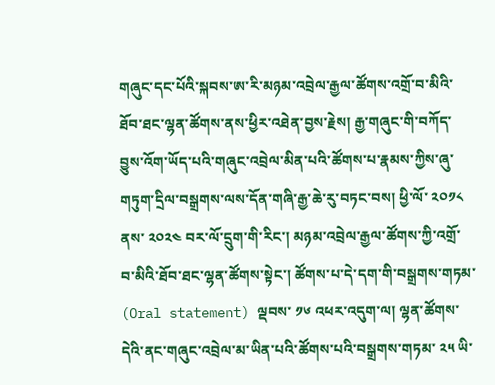གཞུང་དང་པོའི་སྐབས་ཨ་རི་མཉམ་འབྲེལ་རྒྱལ་ཚོགས་འགྲོ་བ་མིའི་ཐོབ་ཐང་ལྷན་ཚོགས་ནས་ཕྱིར་འཐེན་བྱས་རྗེས། རྒྱ་གཞུང་གི་བཀོད་བྱུས་འོག་ཡོད་པའི་གཞུང་འབྲེལ་མིན་པའི་ཚོགས་པ་རྣམས་ཀྱིས་ཞུ་གཏུག་དྲིལ་བསྒྲགས་ལས་དོན་གཞི་རྒྱ་ཆེ་རུ་བཏང་བས། ཕྱི་ལོ་ ༢༠༡༨ ནས་ ༢༠༢༤ བར་ལོ་དྲུག་གི་རིང་། མཉམ་འབྲེལ་རྒྱལ་ཚོགས་ཀྱི་འགྲོ་བ་མིའི་ཐོབ་ཐང་ལྷན་ཚོགས་སྟེང་། ཚོགས་པ་དེ་དག་གི་བསྒྲགས་གཏམ་ (Oral statement) ལྡབས་ ༡༦ འཕར་འདུག་ལ། ལྷན་ཚོགས་དེའི་ནང་གཞུང་འབྲེལ་མ་ཡིན་པའི་ཚོགས་པའི་བསྒྲགས་གཏམ་ ༢༥ ཡི་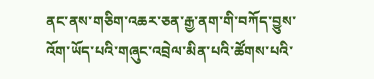ནང་ནས་གཅིག་འཆར་ཅན་རྒྱ་ནག་གི་བཀོད་བྱུས་འོག་ཡོད་པའི་གཞུང་འབྲེལ་མིན་པའི་ཚོགས་པའི་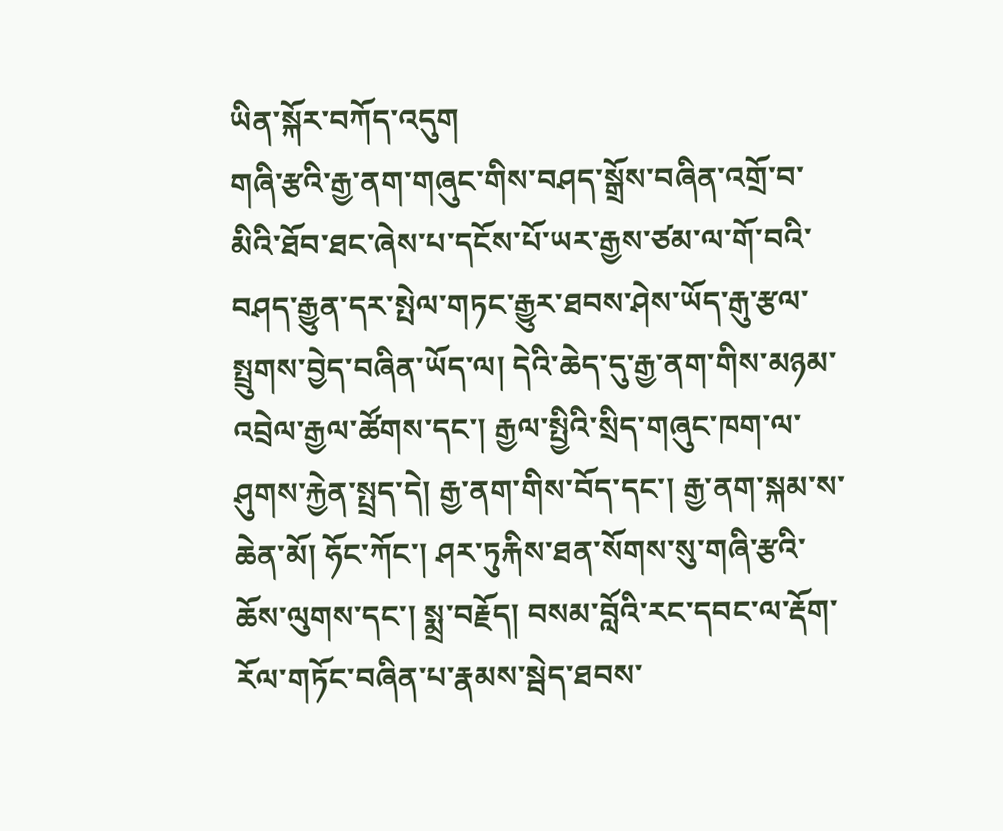ཡིན་སྐོར་བཀོད་འདུག
གཞི་རྩའི་རྒྱ་ནག་གཞུང་གིས་བཤད་སྒྲོས་བཞིན་འགྲོ་བ་མིའི་ཐོབ་ཐང་ཞེས་པ་དངོས་པོ་ཡར་རྒྱས་ཙམ་ལ་གོ་བའི་བཤད་རྒྱུན་དར་སྤེལ་གཏང་རྒྱུར་ཐབས་ཤེས་ཡོད་རྒུ་རྩལ་སྤྲུགས་བྱེད་བཞིན་ཡོད་ལ། དེའི་ཆེད་དུ་རྒྱ་ནག་གིས་མཉམ་འབྲེལ་རྒྱལ་ཚོགས་དང་། རྒྱལ་སྤྱིའི་སྲིད་གཞུང་ཁག་ལ་ཤུགས་རྐྱེན་སྤྲད་དེ། རྒྱ་ནག་གིས་བོད་དང་། རྒྱ་ནག་སྐམ་ས་ཆེན་མོ། ཧོང་ཀོང་། ཤར་ཏུརྐིས་ཐན་སོགས་སུ་གཞི་རྩའི་ཆོས་ལུགས་དང་། སྨྲ་བརྗོད། བསམ་བློའི་རང་དབང་ལ་རྡོག་རོལ་གཏོང་བཞིན་པ་རྣམས་སྦེད་ཐབས་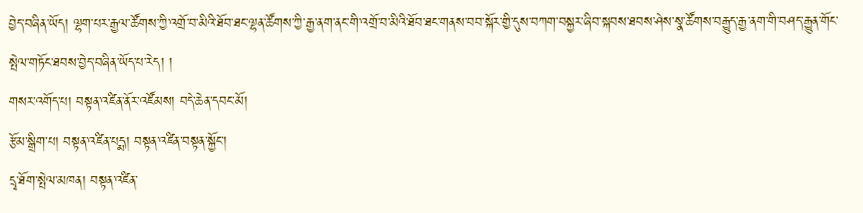བྱེད་བཞིན་ཡོད། ལྷག་པར་རྒྱལ་ཚོགས་ཀྱི་འགྲོ་བ་མིའི་ཐོབ་ཐང་ལྷན་ཚོགས་ཀྱི་རྒྱ་ནག་ནང་གི་འགྲོ་བ་མིའི་ཐོབ་ཐང་གནས་བབ་སྐོར་གྱི་དུས་བཀག་བསྐྱར་ཞིབ་སྐབས་ཐབས་ཤེས་སྣ་ཚོགས་བརྒྱུད་རྒྱ་ནག་གི་བཤད་རྒྱུན་གོང་སྤེལ་གཏོང་ཐབས་བྱེད་བཞིན་ཡོད་པ་རེད། །
གསར་འགོད་པ། བསྟན་འཛིན་ནོར་འཛོམས། བདེ་ཆེན་དབང་མོ།
རྩོམ་སྒྲིག་པ། བསྟན་འཛིན་པདྨ། བསྟན་འཛིན་བསྟན་སྐྱོང་།
དྲྭ་ཐོག་སྤེལ་མཁན། བསྟན་འཛིན་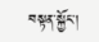བསྟན་སྐྱོང་།